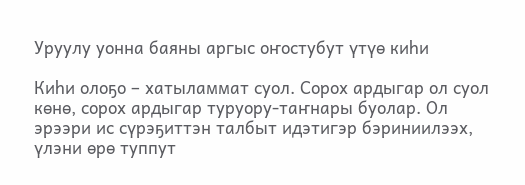Уруулу уонна баяны аргыс оҥостубут үтүө киһи

Киһи олоҕо – хатыламмат суол. Сорох ардыгар ол суол көнө, сорох ардыгар туруору-таҥнары буолар. Ол эрээри ис сүрэҕиттэн талбыт идэтигэр бэриниилээх, үлэни өрө туппут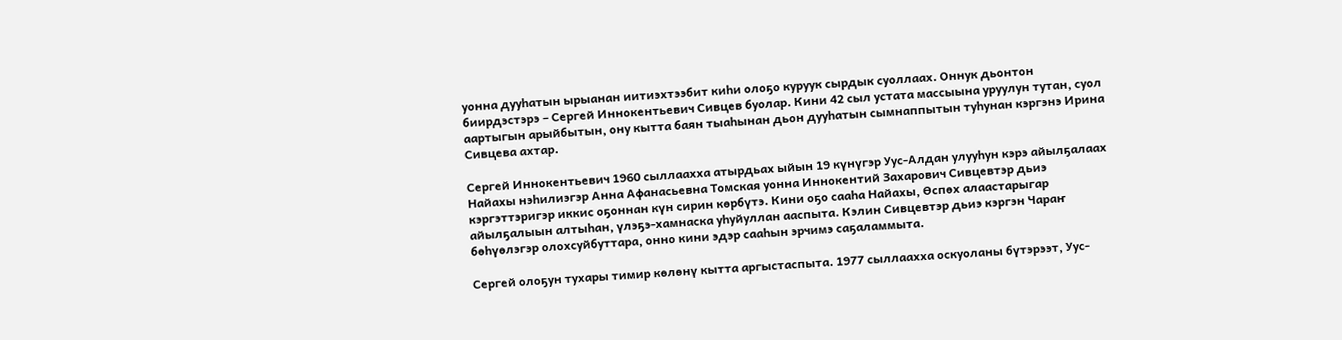уонна дууһатын ырыанан иитиэхтээбит киһи олоҕо куруук сырдык суоллаах. Оннук дьонтон биирдэстэрэ – Сергей Иннокентьевич Сивцев буолар. Кини 42 сыл устата массыына уруулун тутан, суол аартыгын арыйбытын, ону кытта баян тыаһынан дьон дууһатын сымнаппытын туһунан кэргэнэ Ирина Сивцева ахтар.

Сергей Иннокентьевич 1960 сыллаахха атырдьах ыйын 19 күнүгэр Уус-Алдан улууһун кэрэ айылҕалаах Найахы нэһилиэгэр Анна Афанасьевна Томская уонна Иннокентий Захарович Сивцевтэр дьиэ кэргэттэригэр иккис оҕоннан күн сирин көрбүтэ. Кини оҕо сааһа Найахы, Өспөх алаастарыгар айылҕалыын алтыһан, үлэҕэ-хамнаска уһуйуллан ааспыта. Кэлин Сивцевтэр дьиэ кэргэн Чараҥ бөһүөлэгэр олохсуйбуттара, онно кини эдэр сааһын эрчимэ саҕаламмыта.

Сергей олоҕун тухары тимир көлөнү кытта аргыстаспыта. 1977 сыллаахха оскуоланы бүтэрээт, Уус-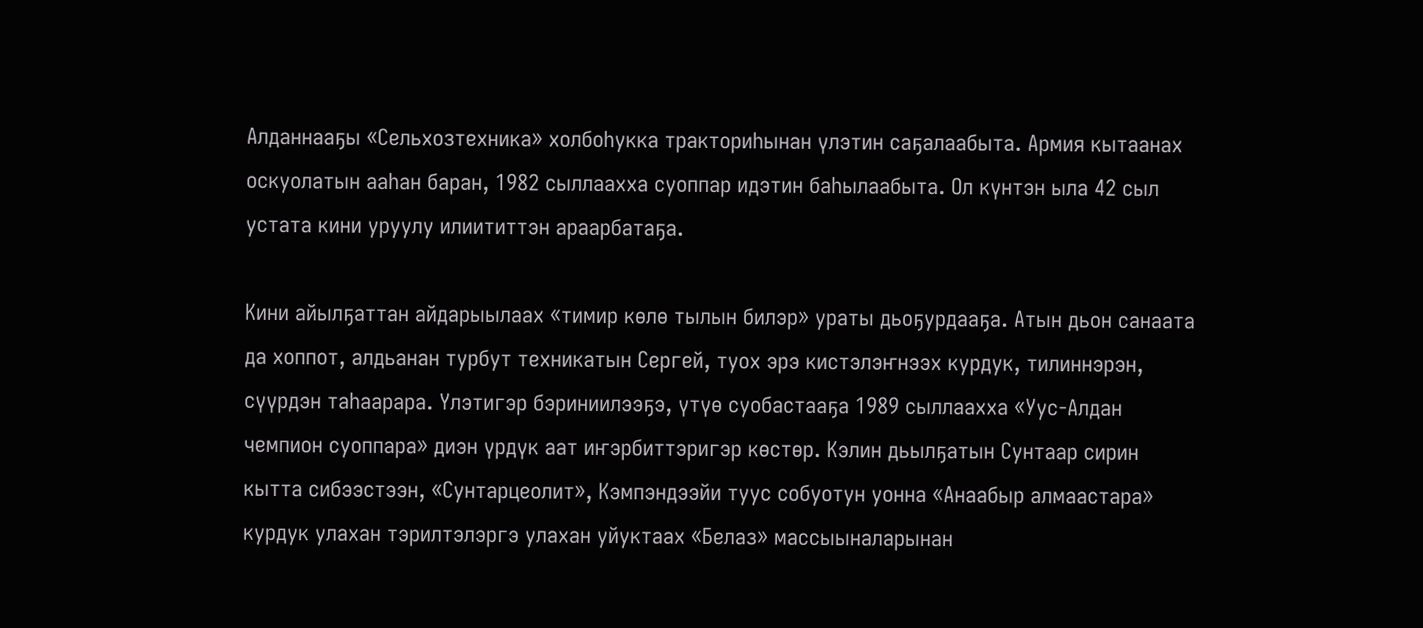Алданнааҕы «Сельхозтехника» холбоһукка тракториһынан үлэтин саҕалаабыта. Армия кытаанах оскуолатын ааһан баран, 1982 сыллаахха суоппар идэтин баһылаабыта. Ол күнтэн ыла 42 сыл устата кини уруулу илиититтэн араарбатаҕа.

Кини айылҕаттан айдарыылаах «тимир көлө тылын билэр» ураты дьоҕурдааҕа. Атын дьон санаата да хоппот, алдьанан турбут техникатын Сергей, туох эрэ кистэлэҥнээх курдук, тилиннэрэн, сүүрдэн таһаарара. Үлэтигэр бэриниилээҕэ, үтүө суобастааҕа 1989 сыллаахха «Уус-Алдан чемпион суоппара» диэн үрдүк аат иҥэрбиттэригэр көстөр. Кэлин дьылҕатын Сунтаар сирин кытта сибээстээн, «Сунтарцеолит», Кэмпэндээйи туус собуотун уонна «Анаабыр алмаастара» курдук улахан тэрилтэлэргэ улахан уйуктаах «Белаз» массыыналарынан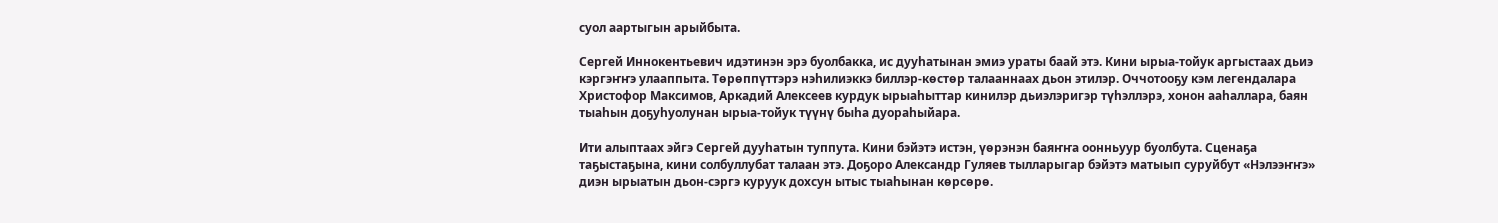суол аартыгын арыйбыта.

Сергей Иннокентьевич идэтинэн эрэ буолбакка, ис дууһатынан эмиэ ураты баай этэ. Кини ырыа-тойук аргыстаах дьиэ кэргэҥҥэ улааппыта. Төрөппүттэрэ нэһилиэккэ биллэр-көстөр талааннаах дьон этилэр. Оччотооҕу кэм легендалара Христофор Максимов, Аркадий Алексеев курдук ырыаһыттар кинилэр дьиэлэригэр түһэллэрэ, хонон ааһаллара, баян тыаһын доҕуһуолунан ырыа-тойук түүнү быһа дуораһыйара.

Ити алыптаах эйгэ Сергей дууһатын туппута. Кини бэйэтэ истэн, үөрэнэн баяҥҥа оонньуур буолбута. Сценаҕа таҕыстаҕына, кини солбуллубат талаан этэ. Доҕоро Александр Гуляев тылларыгар бэйэтэ матыып суруйбут «Нэлээҥҥэ» диэн ырыатын дьон-сэргэ куруук дохсун ытыс тыаһынан көрсөрө.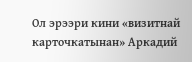Ол эрээри кини «визитнай карточкатынан» Аркадий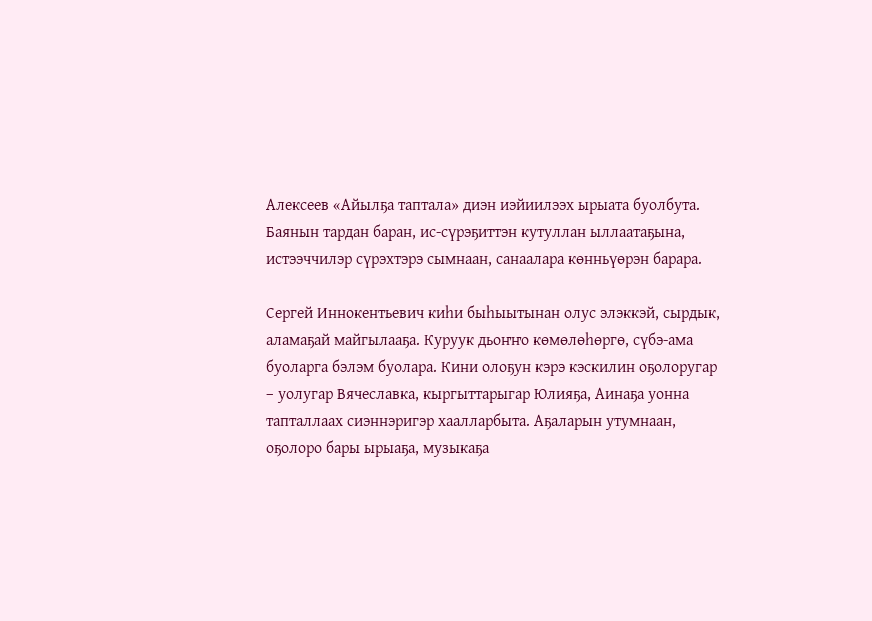Алексеев «Айылҕа таптала» диэн иэйиилээх ырыата буолбута. Баянын тардан баран, ис-сүрэҕиттэн кутуллан ыллаатаҕына, истээччилэр сүрэхтэрэ сымнаан, санаалара көнньүөрэн барара.

Сергей Иннокентьевич киһи быһыытынан олус элэккэй, сырдык, аламаҕай майгылааҕа. Куруук дьоҥҥо көмөлөһөргө, сүбэ-ама буоларга бэлэм буолара. Кини олоҕун кэрэ кэскилин оҕолоругар – уолугар Вячеславка, кыргыттарыгар Юлияҕа, Аинаҕа уонна тапталлаах сиэннэригэр хаалларбыта. Аҕаларын утумнаан, оҕолоро бары ырыаҕа, музыкаҕа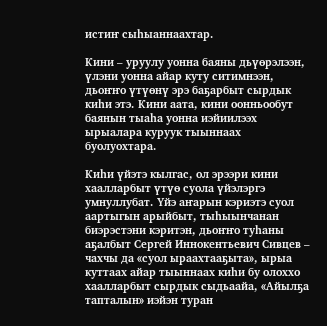истиҥ сыһыаннаахтар.

Кини – уруулу уонна баяны дьүөрэлээн, үлэни уонна айар куту ситимнээн, дьоҥҥо үтүөнү эрэ баҕарбыт сырдык киһи этэ. Кини аата, кини оонньообут баянын тыаһа уонна иэйиилээх ырыалара куруук тыыннаах буолуохтара.

Киһи үйэтэ кылгас, ол эрээри кини хаалларбыт үтүө суола үйэлэргэ умнуллубат. Үйэ аҥарын кэриэтэ суол аартыгын арыйбыт, тыһыынчанан биэрэстэни кэритэн, дьоҥҥо туһаны аҕалбыт Сергей Иннокентьевич Сивцев – чахчы да «суол ыраахтааҕыта», ырыа куттаах айар тыыннаах киһи бу олоххо хаалларбыт сырдык сыдьаайа, «Айылҕа тапталын» иэйэн туран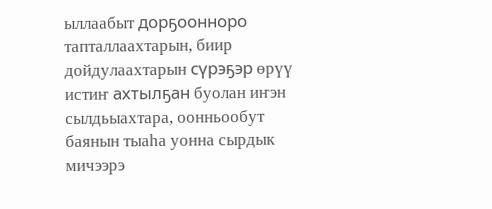ыллаабыт дорҕоонноро тапталлаахтарын, биир дойдулаахтарын сүрэҕэр өрүү истиҥ ахтылҕан буолан иҥэн сылдьыахтара, оонньообут баянын тыаһа уонна сырдык мичээрэ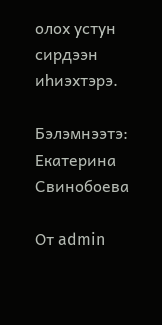олох устун сирдээн иһиэхтэрэ.

Бэлэмнээтэ: Екатерина Свинобоева

От admin